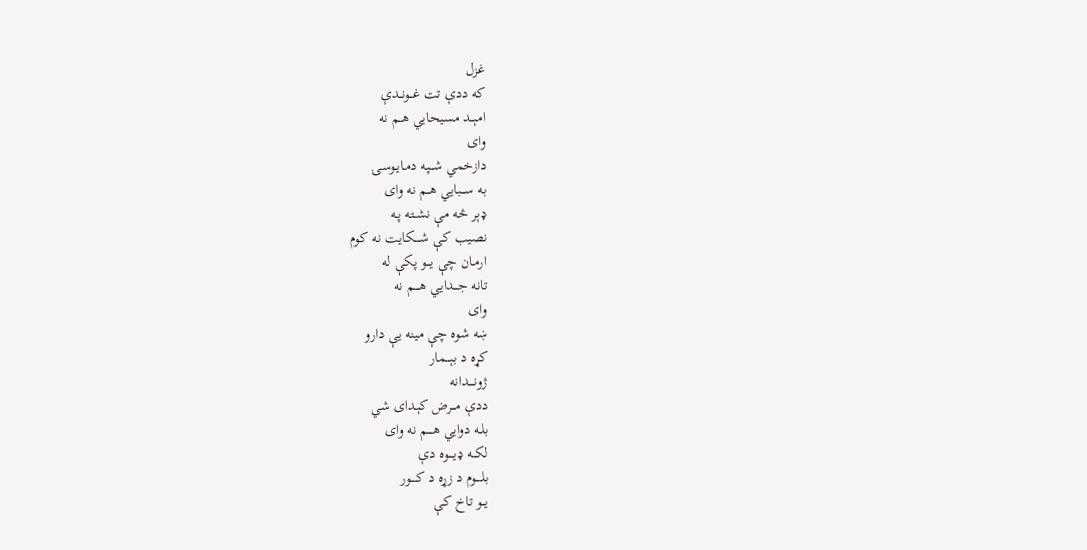غزل
که ددې تت غــونــدې
امېــد مسیحایي هــم نه
وای
دازخمي شـــپه دمـایـوسـۍ
به ســـبایي هــم نه وای
ډېر څه مې نشــته پـه
نصیب کې شــــکایت نه کوم
ارمـان چې یـــو پکې له
تانه جـــدایي هــــم نه
وای
ښه شوه چې مینه یې دارو
کړه د بېـــمار
ژونــــدانه
ددې مـــرض کېـدای شي
بلـه دوایي هــــم نه وای
لکــه ډیــــوه دې
بلــــوم د زړه د کــــور
یــو تاخ کې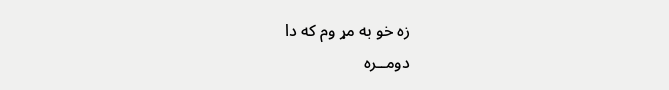زه خو به مړ وم که دا
دومــره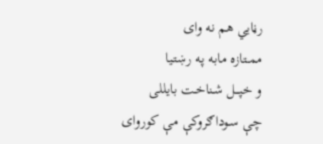رڼایي هم نه وای
ممــتازه مابه په رښتـیا
و خپـــل شـناخـت بایللی
چې سـوداګروکې مې کوروای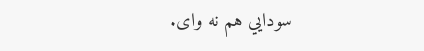سودایي هم نه وای.